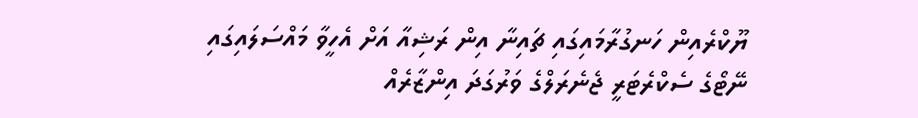ޔޫކްރެއިން ހަނގުރާމައިގައި ޗައިނާ އިން ރަޝިއާ އަށް އެހީވާ މައްސަލައިގައި ނޭޓޯގެ ސެކްރެޓަރީ ޖެނެރަލްގެ ވަރުގަދަ އިންޒާރެއް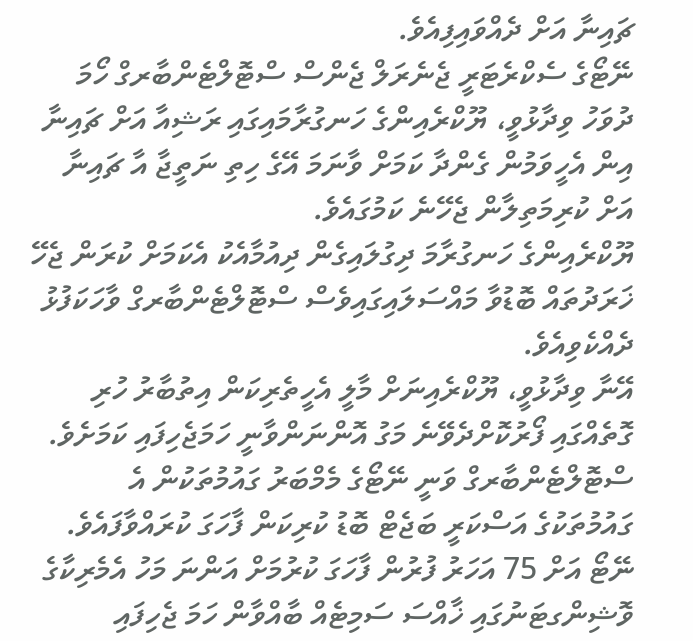ޗައިނާ އަށް ދެއްވައިފިއެވެ.
ނޭޓޯގެ ސެކްރެޓަރީ ޖެނެރަލް ޖެންސް ސްޓޮލްޓެންބާރގް ހޯމަ ދުވަހު ވިދާޅުވީ، ޔޫކްރެއިންގެ ހަނގުރާމައިގައި ރަޝިއާ އަށް ޗައިނާ އިން އެހީވަމުން ގެންދާ ކަމަށް ވާނަމަ އޭގެ ހިތި ނަތީޖާ އާ ޗައިނާ އަށް ކުރިމަތިލާން ޖެހޭނެ ކަމުގައެވެ.
ޔޫކްރެއިންގެ ހަނގުރާމަ ދިގުލައިގެން ދިއުމާއެކު އެކަމަށް ކުރަން ޖެހޭ ޚަރަދުތައް ބޮޑުވާ މައްސަލައިގައިވެސް ސްޓޮލްޓެންބާރގް ވާހަކަފުޅު ދެއްކެވިއެވެ.
އޭނާ ވިދާޅުވީ، ޔޫކްރެއިނަށް މާލީ އެހީތެރިކަން އިތުބާރު ހުރި ގޮތެއްގައި ފޯރުކޮށްދެވޭނެ މަގު އޮންނަންވާނީ ހަމަޖެހިފައި ކަމަށެވެ. ސްޓޮލްޓެންބާރގް ވަނީ ނޭޓޯގެ މެމްބަރު ގައުމުތަކުން އެ ގައުމުތަކުގެ އަސްކަރީ ބަޖެޓް ބޮޑު ކުރިކަން ފާހަގަ ކުރައްވާފައެވެ.
ނޭޓޯ އަށް 75 އަހަރު ފުރުން ފާހަގަ ކުރުމަށް އަންނަ މަހު އެމެރިކާގެ ވޮޝިންގޓަނުގައި ޚާއްސަ ސަމިޓެއް ބާއްވާން ހަމަ ޖެހިފައި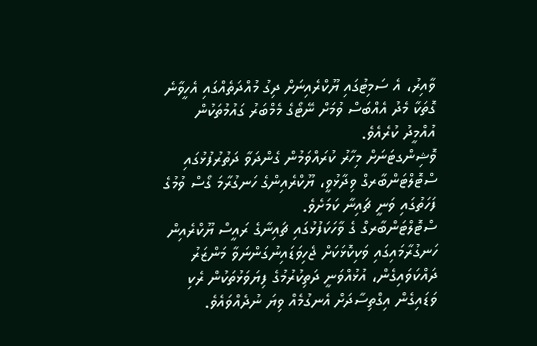ވާއިރު، އެ ސަމިޓުގައި ޔޫކްރެއިނަށް ދިގު މުއްދަތެއްގައި އެހީވާނެ ގޮތަކާ މެދު އެއްބަސް ވުމަށް ނޭޓޯގެ މެމްބަރު ގައުމުތަކުން އުއްމީދު ކުރެއެވެ.
ވޮޝިންގޓަނަށް މިހާރު ކުރައްވަމުން ގެންދަވާ ދަތުރުފުޅުގައި ސްޓޮލްޓަންބާރގް ވިދާޅުވީ، ޔޫކްރެއިންގެ ހަނގުރާމަ ގޯސް ވުމުގެ ފަހަތުގައި ވަނީ ޗައިނާ ކަމަށެވެ.
ސްޓޮލްޓަންބާރގް ގެ ވާހަކަފުޅުގައި ޗައިނާގެ ރައީސް ޔޫކްރެއިން ހަނގުރާމައިގައި ވަކިކޮޅަކަށް ޖެހިވަޑައިނުގަންނަވާ މަންޒަރު ދައްކަވައިގެން، އުޅުއްވަނީ ދަތިކުރުމުގެ ފިޔަވަޅުތަކުން ރެކި ވަޑައިގެން އިގްތިސާދަށް އެނގުމެއް ވިޔަ ނުދެއްވައެވެ.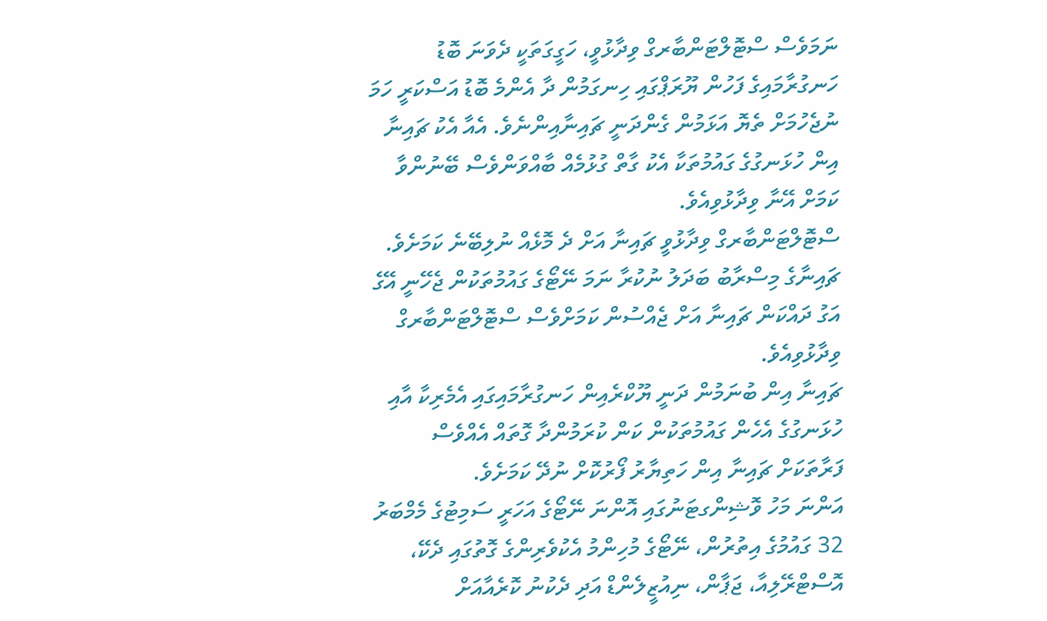ނަމަވެސް ސްޓޮލްޓަންބާރގް ވިދާޅުވީ، ހަގީގަތަކީ ދެވަނަ ބޮޑު ހަނގުރާމައިގެ ފަހުން ޔޫރަޕްގައި ހިނގަމުން ދާ އެންމެ ބޮޑު އަސްކަރީ ހަމަ ނުޖެހުމަށް ތެޔޮ އަޅަމުން ގެންދަނީ ޗައިނާއިންނެވެ. އެއާ އެކު ޗައިނާ އިން ހުޅަނގުގެ ގައުމުތަކާ އެކު ގާތް ގުޅުމެއް ބާއްވަންވެސް ބޭނުންވާ ކަމަށް އޭނާ ވިދާޅުވިއެވެ.
ސްޓޮލްޓަންބާރގް ވިދާޅުވީ ޗައިނާ އަށް ދެ މޮޅެއް ނުލިބޭނެ ކަމަށެވެ. ޗައިނާގެ މިސްރާބު ބަދަލު ނުކުރާ ނަމަ ނޭޓޯގެ ގައުމުތަކުން ޖެހޭނީ އޭގެ އަގު ދައްކަން ޗައިނާ އަށް ޖެއްސުން ކަމަށްވެސް ސްޓޮލްޓަންބާރގް ވިދާޅުވިއެވެ.
ޗައިނާ އިން ބުނަމުން ދަނީ ޔޫކްރެއިން ހަނގުރާމައިގައި އެމެރިކާ އާއި ހުޅަނގުގެ އެހެން ގައުމުތަކުން ކަން ކުރަމުންދާ ގޮތައް އެއްވެސް ފަރާތަކަށް ޗައިނާ އިން ހަތިޔާރު ފޯރުކޮށް ނުދޭ ކަމަށެވެ.
އަންނަ މަހު ވޮޝިންގޓަނުގައި އޮންނަ ނޭޓޯގެ އަހަރީ ސަމިޓުގެ މެމްބަރު 32 ގައުމުގެ އިތުރުން، ނޭޓޯގެ މުހިންމު އެކުވެރިންގެ ގޮތުގައި ދެކޭ، އޮސްޓްރޭލިއާ، ޖަޕާން، ނިއުޒީލެންޑް އަދި ދެކުނު ކޮރެއާއަށް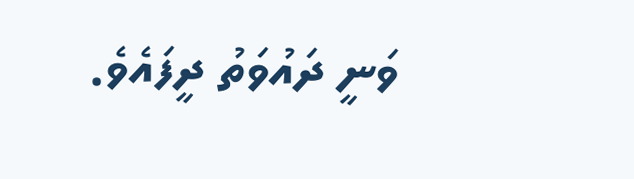ވަނީ ދައުވަތު ދީފައެވެ.